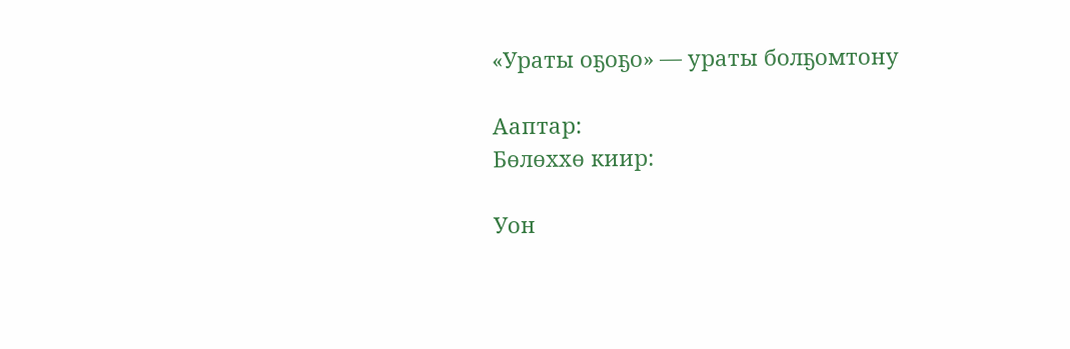«Ураты оҕоҕо» — ураты болҕомтону

Ааптар:
Бөлөххө киир:

Уон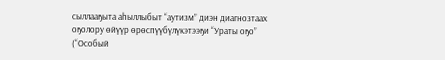сыллааҕыта аһыллыбыт “аутизм” диэн диагнозтаах оҕолору өйүүр өрөспүүбүлүкэтээҕи “Ураты оҕо” (“Особый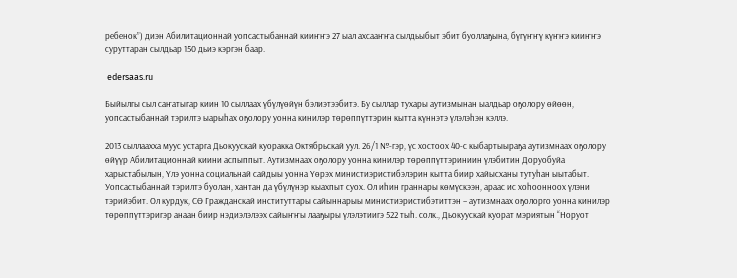ребенок”) диэн Абилитационнай уопсастыбаннай кииҥҥэ 27 ыал ахсааҥҥа сылдьыбыт эбит буоллаҕына, бүгүҥҥү күҥҥэ кииҥҥэ суруттаран сылдьар 150 дьиэ кэргэн баар.

 edersaas.ru

Быйылгы сыл саҥатыгар киин 10 сыллаах үбүлүөйүн бэлиэтээбитэ. Бу сыллар тухары аутизмынан ыалдьар оҕолору өйөөн, уопсастыбаннай тэрилтэ ыарыһах оҕолору уонна кинилэр төрөппүттэрин кытта күннэтэ үлэлэһэн кэллэ.

2013 сыллаахха муус устарга Дьокуускай куоракка Октябрьскай уул. 26/1 №-гэр, үс хостоох 40-с кыбартыыраҕа аутизмнаах оҕолору өйүүр Абилитационнай киини аспыппыт. Аутизмнаах оҕолору уонна кинилэр төрөппүттэриниин үлэбитин Доруобуйа харыстабылын, Үлэ уонна социальнай сайдыы уонна Үөрэх министиэристибэлэрин кытта биир хайысханы тутуһан ыытабыт. Уопсастыбаннай тэрилтэ буолан, хантан да үбүлүнэр кыахпыт суох. Ол иһин граннары көмүскээн, араас ис хоһоонноох үлэни тэрийэбит. Ол курдук, СӨ Гражданскай институттары сайыннарыы министиэристибэтиттэн – аутизмнаах оҕолорго уонна кинилэр төрөппүттэригэр анаан биир нэдиэлэлээх сайыҥҥы лааҕыры үлэлэтиигэ 522 тыһ. солк., Дьокуускай куорат мэриятын “Норуот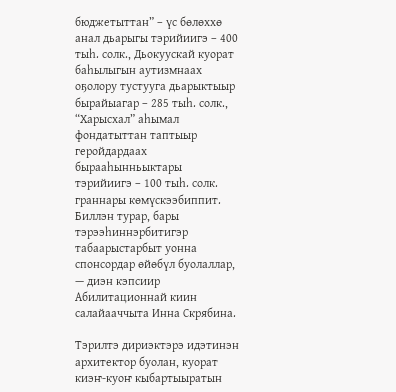бюджетыттан” – үс бөлөххө анал дьарыгы тэрийиигэ – 400 тыһ. солк., Дьокуускай куорат баһылыгын аутизмнаах оҕолору тустууга дьарыктыыр бырайыагар – 285 тыһ. солк., “Харысхал” аһымал фондатыттан таптыыр геройдардаах бырааһынньыктары тэрийиигэ – 100 тыһ. солк. граннары көмүскээбиппит. Биллэн турар, бары тэрээһиннэрбитигэр табаарыстарбыт уонна спонсордар өйөбүл буолаллар, — диэн кэпсиир Абилитационнай киин салайааччыта Инна Скрябина.

Тэрилтэ дириэктэрэ идэтинэн архитектор буолан, куорат киэҥ-куоҥ кыбартыыратын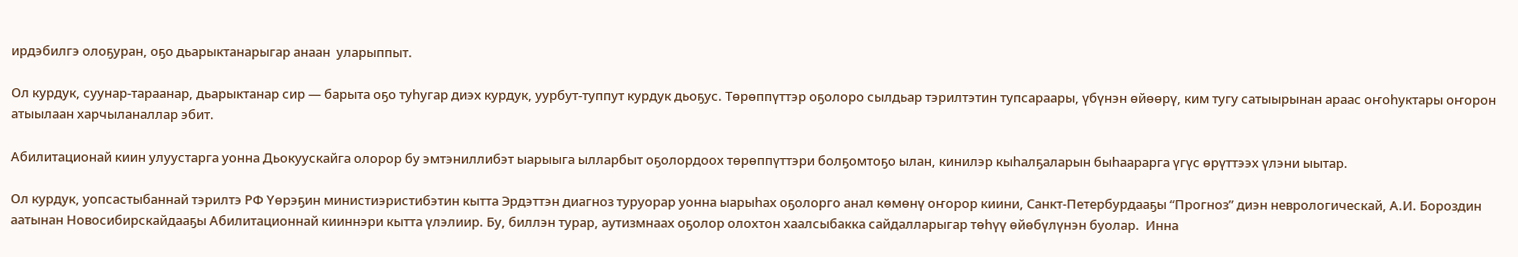ирдэбилгэ олоҕуран, оҕо дьарыктанарыгар анаан  уларыппыт.

Ол курдук, суунар-тараанар, дьарыктанар сир — барыта оҕо туһугар диэх курдук, уурбут-туппут курдук дьоҕус. Төрөппүттэр оҕолоро сылдьар тэрилтэтин тупсараары, үбүнэн өйөөрү, ким тугу сатыырынан араас оҥоһуктары оҥорон атыылаан харчыланаллар эбит.

Абилитационай киин улуустарга уонна Дьокуускайга олорор бу эмтэниллибэт ыарыыга ылларбыт оҕолордоох төрөппүттэри болҕомтоҕо ылан, кинилэр кыһалҕаларын быһаарарга үгүс өрүттээх үлэни ыытар.

Ол курдук, уопсастыбаннай тэрилтэ РФ Үөрэҕин министиэристибэтин кытта Эрдэттэн диагноз туруорар уонна ыарыһах оҕолорго анал көмөнү оҥорор киини, Санкт-Петербурдааҕы “Прогноз” диэн неврологическай, А.И. Бороздин аатынан Новосибирскайдааҕы Абилитационнай кииннэри кытта үлэлиир. Бу, биллэн турар, аутизмнаах оҕолор олохтон хаалсыбакка сайдалларыгар төһүү өйөбүлүнэн буолар.  Инна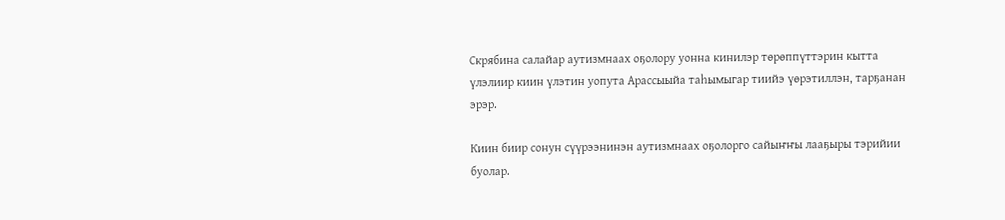Скрябина салайар аутизмнаах оҕолору уонна кинилэр төрөппүттэрин кытта үлэлиир киин үлэтин уопута Арассыыйа таһымыгар тиийэ үөрэтиллэн, тарҕанан эрэр.

Киин биир сонун сүүрээнинэн аутизмнаах оҕолорго сайыҥҥы лааҕыры тэрийии буолар.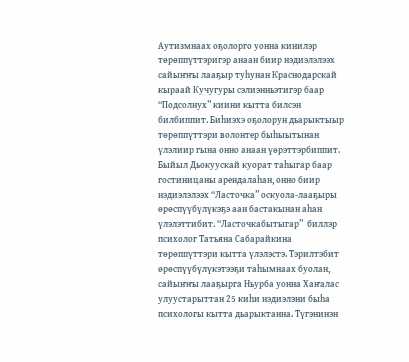Аутизмнаах оҕолорго уонна кинилэр төрөппүттэригэр анаан биир нэдиэлэлээх сайыҥҥы лааҕыр туһунан Краснодарскай кыраай Кучугуры сэлиэнньэтигэр баар “Подсолнух” киини кытта билсэн билбиппит. Биһиэхэ оҕолорун дьарыктыыр төрөппүттэри волонтер быһыытынан үлэлиир гына онно анаан үөрэттэрбиппит. Быйыл Дьокуускай куорат таһыгар баар гостиницаны арендалаһан, онно биир нэдиэлэлээх “Ласточка” оскуола-лааҕыры өрөспүүбүлүкэҕэ аан бастакынан аһан үлэлэттибит. “Ласточкабытыгар”  биллэр психолог Татьяна Сабарайкина төрөппүттэри кытта үлэлэстэ. Тэрилтэбит өрөспүүбүлүкэтээҕи таһымнаах буолан, сайыҥҥы лааҕырга Ньурба уонна Хаҥалас улуустарыттан 25 киһи нэдиэлэни быһа психологы кытта дьарыктанна. Түгэнинэн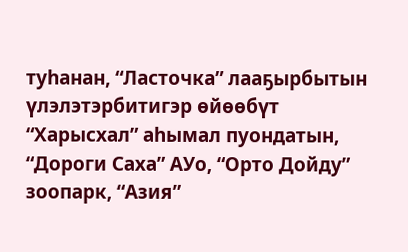туһанан, “Ласточка” лааҕырбытын үлэлэтэрбитигэр өйөөбүт “Харысхал” аһымал пуондатын, “Дороги Саха” АУо, “Орто Дойду” зоопарк, “Азия”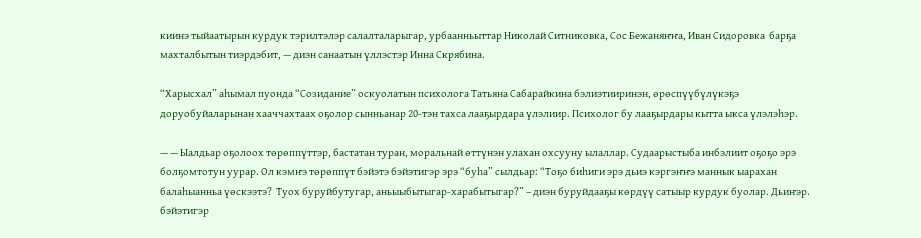киинэ тыйаатырын курдук тэрилтэлэр салалталарыгар, урбаанньыттар Николай Ситниковка, Сос Бежаняҥҥа, Иван Сидоровка  барҕа махталбытын тиэрдэбит, — диэн санаатын үллэстэр Инна Скрябина.

“Харысхал” аһымал пуонда “Созидание” оскуолатын психолога Татьяна Сабарайкина бэлиэтииринэн, өрөспүүбүлүкэҕэ доруобуйаларынан хааччахтаах оҕолор сынньанар 20-тэн тахса лааҕырдара үлэлиир. Психолог бу лааҕырдары кытта ыкса үлэлэһэр.

— — Ыалдьар оҕолоох төрөппүттэр, бастатан туран, моральнай өттүнэн улахан охсууну ылаллар. Судаарыстыба инбэлиит оҕоҕо эрэ  болҕомтотун уурар. Ол кэмҥэ төрөппүт бэйэтэ бэйэтигэр эрэ “буһа” сылдьар: “Тоҕо биһиги эрэ дьиэ кэргэҥҥэ маннык ыарахан балаһыанньа үөскээтэ?  Туох буруйбутугар, аньыыбытыгар-харабытыгар?” – диэн буруйдааҕы көрдүү сатыыр курдук буолар. Дьиҥэр. бэйэтигэр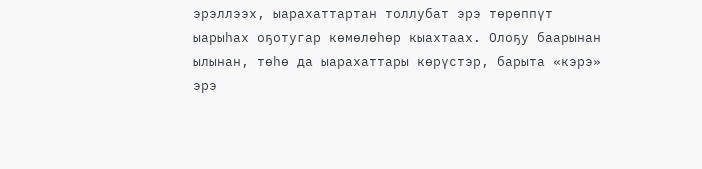эрэллээх, ыарахаттартан толлубат эрэ төрөппүт ыарыһах оҕотугар көмөлөһөр кыахтаах. Олоҕу баарынан ылынан, төһө да ыарахаттары көрүстэр, барыта «кэрэ» эрэ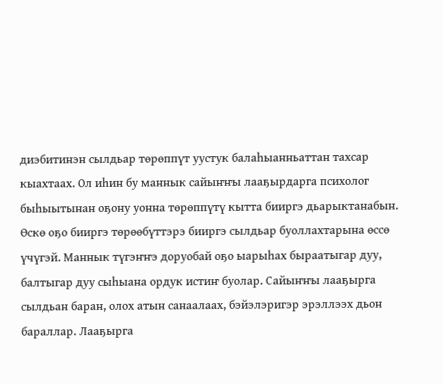диэбитинэн сылдьар төрөппүт уустук балаһыанньаттан тахсар кыахтаах. Ол иһин бу маннык сайыҥҥы лааҕырдарга психолог быһыытынан оҕону уонна төрөппүтү кытта бииргэ дьарыктанабын. Өскө оҕо бииргэ төрөөбүттэрэ бииргэ сылдьар буоллахтарына өссө үчүгэй. Маннык түгэҥҥэ доруобай оҕо ыарыһах быраатыгар дуу, балтыгар дуу сыһыана ордук истиҥ буолар. Сайыҥҥы лааҕырга сылдьан баран, олох атын санаалаах, бэйэлэригэр эрэллээх дьон бараллар. Лааҕырга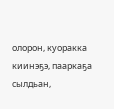олорон, куоракка киинэҕэ, пааркаҕа сылдьан,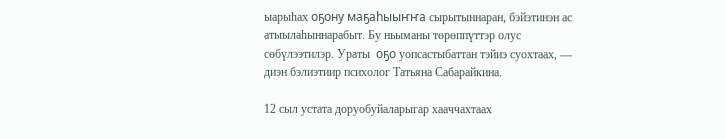ыарыһах оҕону маҕаһыыҥҥа сырытыннаран, бэйэтинэн ас атыылаһыннарабыт. Бу ньыманы төрөппүттэр олус сөбүлээтилэр. Ураты  оҕо уопсастыбаттан тэйиэ суохтаах, — диэн бэлиэтиир психолог Татьяна Сабарайкина.

12 сыл устата доруобуйаларыгар хааччахтаах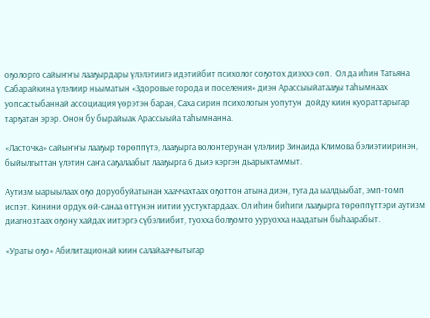оҕолорго сайыҥҥы лааҕырдары үлэлэтиигэ идэтийбит психолог соҕотох диэххэ сөп.  Ол да иһин Татьяна Сабарайкина үлэлиир ньыматын «Здоровые города и поселения» диэн Арассыыйатааҕы таһымнаах уопсастыбаннай ассоциация үөрэтэн баран, Саха сирин психологын уопутун  дойду киин куораттарыгар тарҕатан эрэр. Онон бу бырайыак Арассыыйа таһымнанна.

«Ласточка» сайыҥҥы лааҕыр төрөппүтэ, лааҕырга волонтерунан үлэлиир Зинаида Климова бэлиэтииринэн, быйылгыттан үлэтин саҥа саҕалаабыт лааҕырга 6 дьиэ кэргэн дьарыктаммыт.

Аутизм ыарыылаах оҕо доруобуйатынан хааччахтаах оҕоттон атына диэн, туга да ыалдьыбат, эмп-томп испэт. Кинини ордук өй-санаа өттүнэн иитии уустуктардаах. Ол иһин биһиги лааҕырга төрөппүттэри аутизм диагнозтаах оҕону хайдах иитэргэ сүбэлиибит, туохха болҕомто ууруохха наадатын быһаарабыт.

«Ураты оҕо» Абилитационай киин салайааччытыгар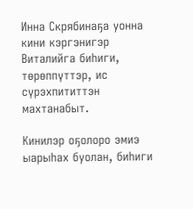Инна Скрябинаҕа уонна кини кэргэнигэр Виталийга биһиги, төрөппүттэр, ис сүрэхпититтэн махтанабыт.

Кинилэр оҕолоро эмиэ ыарыһах буолан, биһиги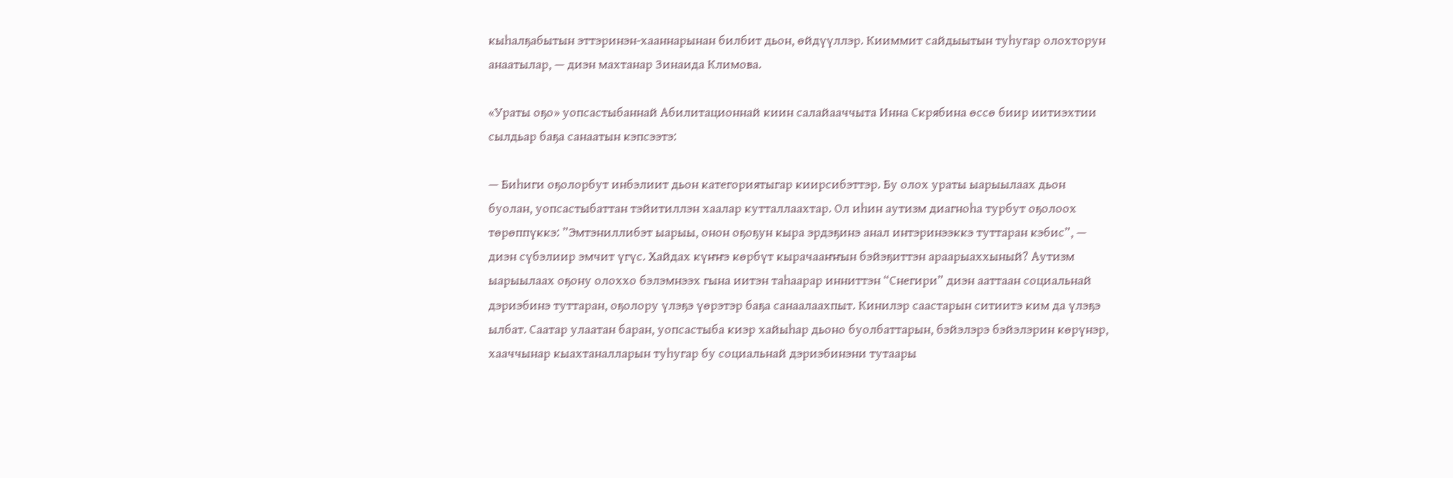кыһалҕабытын эттэринэн-хааннарынан билбит дьон, өйдүүллэр. Кииммит сайдыытын туһугар олохторун анаатылар, — диэн махтанар Зинаида Климова.

«Ураты оҕо» уопсастыбаннай Абилитационнай киин салайааччыта Инна Скрябина өссө биир иитиэхтии сылдьар баҕа санаатын кэпсээтэ:

— Биһиги оҕолорбут инбэлиит дьон категориятыгар киирсибэттэр. Бу олох ураты ыарыылаах дьон буолан, уопсастыбаттан тэйитиллэн хаалар кутталлаахтар. Ол иһин аутизм диагноһа турбут оҕолоох төрөппүккэ: ”Эмтэниллибэт ыарыы, онон оҕоҕун кыра эрдэҕинэ анал интэринээккэ туттаран кэбис”, — диэн сүбэлиир эмчит үгүс. Хайдах күҥҥэ көрбүт кырачааҥҥын бэйэҕиттэн араарыаххыный? Аутизм ыарыылаах оҕону олоххо бэлэмнээх гына иитэн таһаарар инниттэн “Снегири” диэн ааттаан социальнай дэриэбинэ туттаран, оҕолору үлэҕэ үөрэтэр баҕа санаалаахпыт. Кинилэр саастарын ситиитэ ким да үлэҕэ ылбат. Саатар улаатан баран, уопсастыба киэр хайыһар дьоно буолбаттарын, бэйэлэрэ бэйэлэрин көрүнэр, хааччынар кыахтаналларын туһугар бу социальнай дэриэбинэни тутаары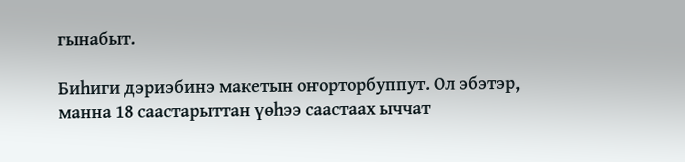гынабыт.

Биһиги дэриэбинэ макетын оҥорторбуппут. Ол эбэтэр, манна 18 саастарыттан үөһээ саастаах ыччат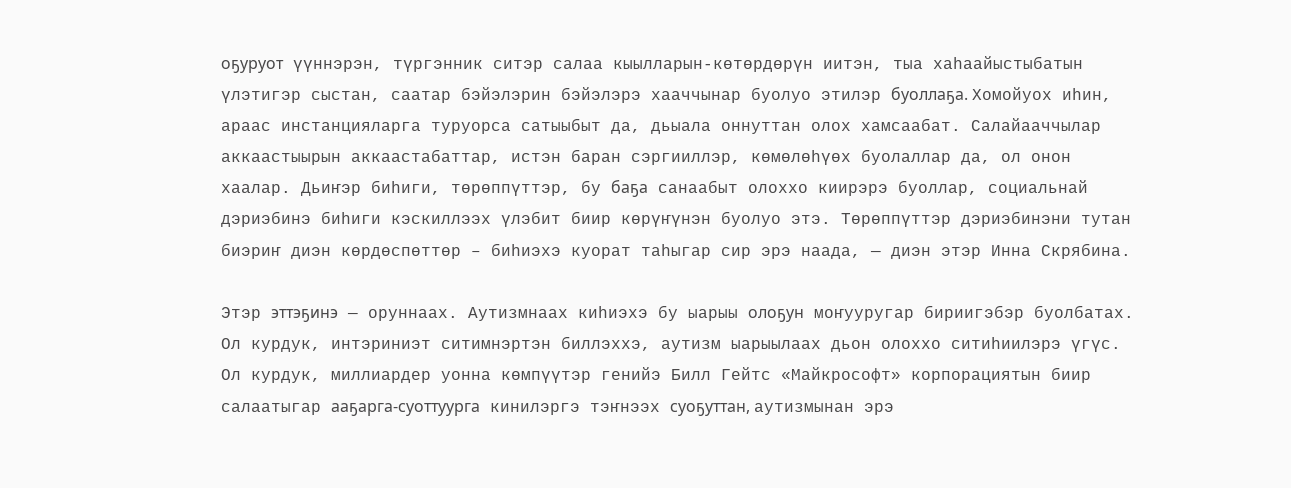оҕуруот үүннэрэн, түргэнник ситэр салаа кыылларын-көтөрдөрүн иитэн, тыа хаһаайыстыбатын үлэтигэр сыстан, саатар бэйэлэрин бэйэлэрэ хааччынар буолуо этилэр буоллаҕа. Хомойуох иһин, араас инстанцияларга туруорса сатыыбыт да, дьыала оннуттан олох хамсаабат. Салайааччылар аккаастыырын аккаастабаттар, истэн баран сэргииллэр, көмөлөһүөх буолаллар да, ол онон хаалар. Дьиҥэр биһиги, төрөппүттэр, бу баҕа санаабыт олоххо киирэрэ буоллар, социальнай дэриэбинэ биһиги кэскиллээх үлэбит биир көрүҥүнэн буолуо этэ. Төрөппүттэр дэриэбинэни тутан биэриҥ диэн көрдөспөттөр – биһиэхэ куорат таһыгар сир эрэ наада, — диэн этэр Инна Скрябина.

Этэр эттэҕинэ — оруннаах. Аутизмнаах киһиэхэ бу ыарыы олоҕун моҥууругар бириигэбэр буолбатах. Ол курдук, интэриниэт ситимнэртэн биллэххэ, аутизм ыарыылаах дьон олоххо ситиһиилэрэ үгүс. Ол курдук, миллиардер уонна көмпүүтэр генийэ Билл Гейтс «Майкрософт» корпорациятын биир салаатыгар ааҕарга-суоттуурга кинилэргэ тэҥнээх суоҕуттан, аутизмынан эрэ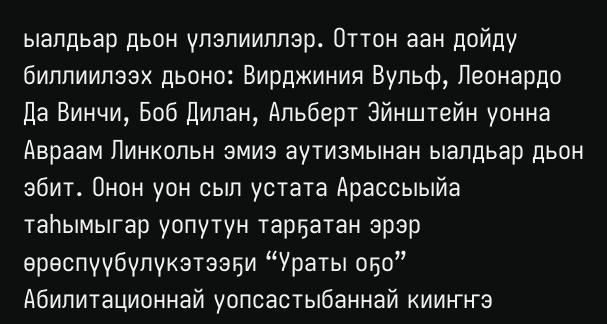ыалдьар дьон үлэлииллэр. Оттон аан дойду биллиилээх дьоно: Вирджиния Вульф, Леонардо Да Винчи, Боб Дилан, Альберт Эйнштейн уонна Авраам Линкольн эмиэ аутизмынан ыалдьар дьон эбит. Онон уон сыл устата Арассыыйа таһымыгар уопутун тарҕатан эрэр өрөспүүбүлүкэтээҕи “Ураты оҕо” Абилитационнай уопсастыбаннай кииҥҥэ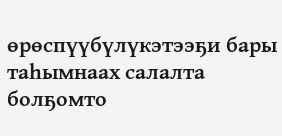өрөспүүбүлүкэтээҕи бары таһымнаах салалта болҕомто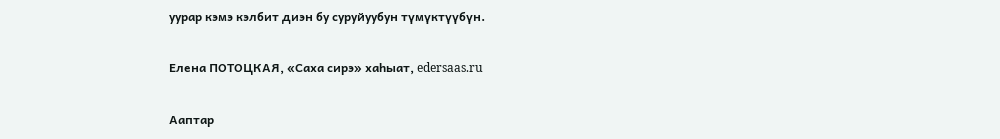уурар кэмэ кэлбит диэн бу суруйуубун түмүктүүбүн.

Елена ПОТОЦКАЯ, «Саха сирэ» хаһыат, edersaas.ru

Ааптар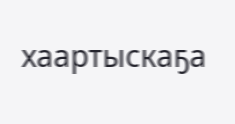хаартыскаҕа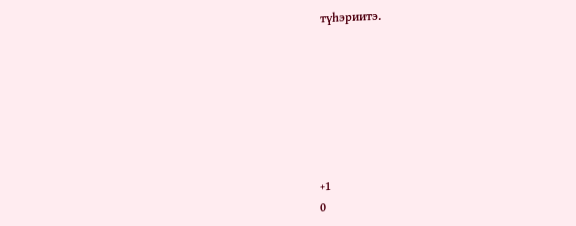түһэриитэ.







+1
0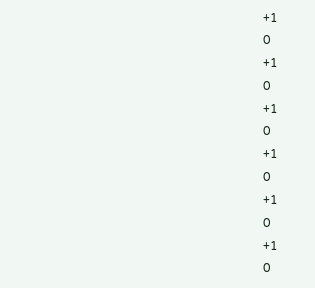+1
0
+1
0
+1
0
+1
0
+1
0
+1
0